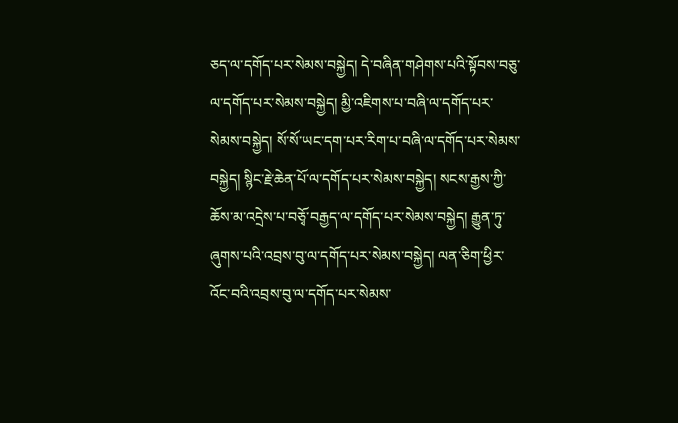ཅད་ལ་དགོད་པར་སེམས་བསྐྱེད། དེ་བཞིན་གཤེགས་པའི་སྟོབས་བཅུ་ལ་དགོད་པར་སེམས་བསྐྱེད། མྱི་འཇིགས་པ་བཞི་ལ་དགོད་པར་སེམས་བསྐྱེད། སོ་སོ་ཡང་དག་པར་རིག་པ་བཞི་ལ་དགོད་པར་སེམས་བསྐྱེད། སྙིང་རྗེ་ཆེན་པོ་ལ་དགོད་པར་སེམས་བསྐྱེད། སངས་རྒྱས་ཀྱི་ཆོས་མ་འདྲེས་པ་བཅྭོ་བརྒྱད་ལ་དགོད་པར་སེམས་བསྐྱེད། རྒྱུན་ཏུ་ཞུགས་པའི་འབྲས་བུ་ལ་དགོད་པར་སེམས་བསྐྱེད། ལན་ཅིག་ཕྱིར་འོང་བའི་འབྲས་བུ་ལ་དགོད་པར་སེམས་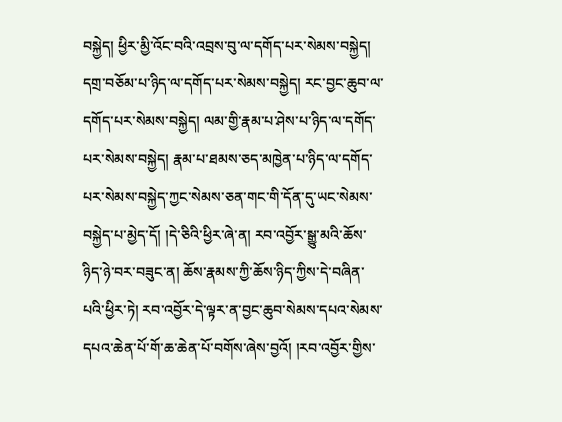བསྐྱེད། ཕྱིར་མྱི་འོང་བའི་འབྲས་བུ་ལ་དགོད་པར་སེམས་བསྐྱེད། དགྲ་བཅོམ་པ་ཉིད་ལ་དགོད་པར་སེམས་བསྐྱེད། རང་བྱང་ཆུབ་ལ་དགོད་པར་སེམས་བསྐྱེད། ལམ་གྱི་རྣམ་པ་ཤེས་པ་ཉིད་ལ་དགོད་པར་སེམས་བསྐྱེད། རྣམ་པ་ཐམས་ཅད་མཁྱེན་པ་ཉིད་ལ་དགོད་པར་སེམས་བསྐྱེད་ཀྱང་སེམས་ཅན་གང་གི་དོན་དུ་ཡང་སེམས་བསྐྱེད་པ་མྱེད་དོ། །དེ་ཅིའི་ཕྱིར་ཞེ་ན། རབ་འབྱོར་སྒྱུ་མའི་ཆོས་ཉིད་ཉེ་བར་བཟུང་ན། ཆོས་རྣམས་ཀྱི་ཆོས་ཉིད་ཀྱིས་དེ་བཞིན་པའི་ཕྱིར་ཏེ། རབ་འབྱོར་དེ་ལྟར་ན་བྱང་ཆུབ་སེམས་དཔའ་སེམས་དཔའ་ཆེན་པོ་གོ་ཆ་ཆེན་པོ་བགོས་ཞེས་བྱའོ། །རབ་འབྱོར་གྱིས་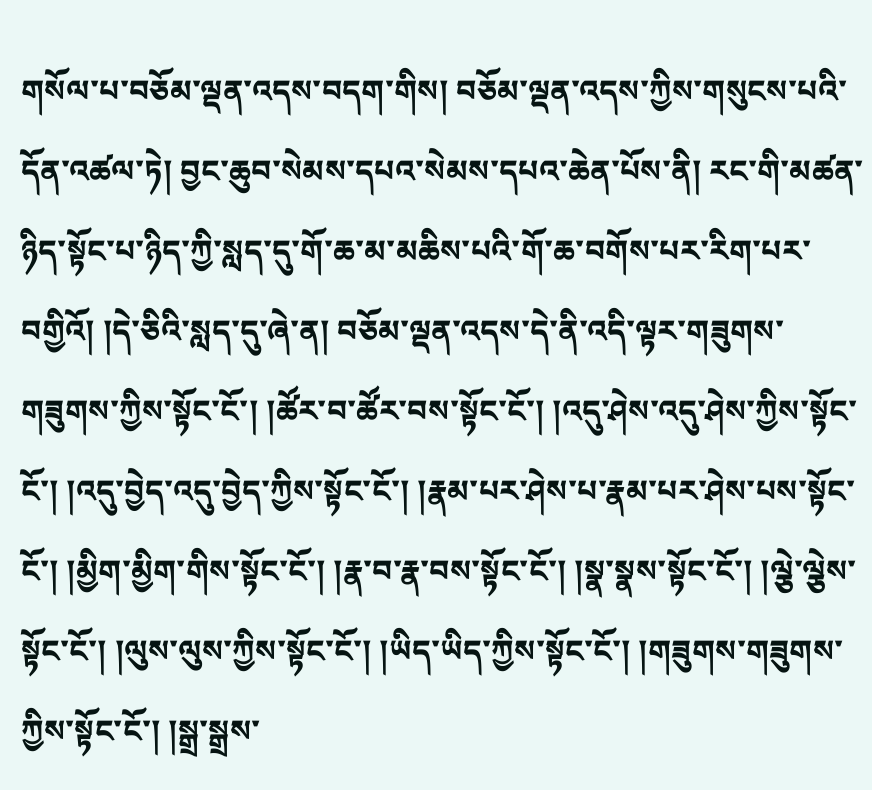གསོལ་པ་བཅོམ་ལྡན་འདས་བདག་གིས། བཅོམ་ལྡན་འདས་ཀྱིས་གསུངས་པའི་དོན་འཚལ་ཏེ། བྱང་ཆུབ་སེམས་དཔའ་སེམས་དཔའ་ཆེན་པོས་ནི། རང་གི་མཚན་ཉིད་སྟོང་པ་ཉིད་ཀྱི་སླད་དུ་གོ་ཆ་མ་མཆིས་པའི་གོ་ཆ་བགོས་པར་རིག་པར་བགྱིའོ། །དེ་ཅིའི་སླད་དུ་ཞེ་ན། བཅོམ་ལྡན་འདས་དེ་ནི་འདི་ལྟར་གཟུགས་གཟུགས་ཀྱིས་སྟོང་ངོ་། །ཚོར་བ་ཚོར་བས་སྟོང་ངོ་། །འདུ་ཤེས་འདུ་ཤེས་ཀྱིས་སྟོང་ངོ་། །འདུ་བྱེད་འདུ་བྱེད་ཀྱིས་སྟོང་ངོ་། །རྣམ་པར་ཤེས་པ་རྣམ་པར་ཤེས་པས་སྟོང་ངོ་། །མྱིག་མྱིག་གིས་སྟོང་ངོ་། །རྣ་བ་རྣ་བས་སྟོང་ངོ་། །སྣ་སྣས་སྟོང་ངོ་། །ལྕེ་ལྕེས་སྟོང་ངོ་། །ལུས་ལུས་ཀྱིས་སྟོང་ངོ་། །ཡིད་ཡིད་ཀྱིས་སྟོང་ངོ་། །གཟུགས་གཟུགས་ཀྱིས་སྟོང་ངོ་། །སྒྲ་སྒྲས་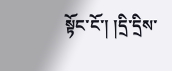སྟོང་ངོ་། །དྲི་དྲིས་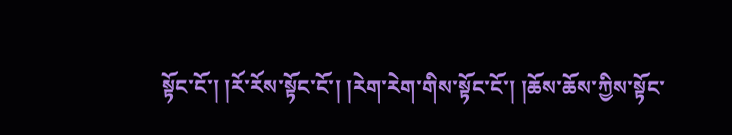སྟོང་ངོ་། །རོ་རོས་སྟོང་ངོ་། །རེག་རེག་གིས་སྟོང་ངོ་། །ཆོས་ཆོས་ཀྱིས་སྟོང་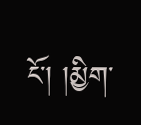ངོ་། །མྱིག་